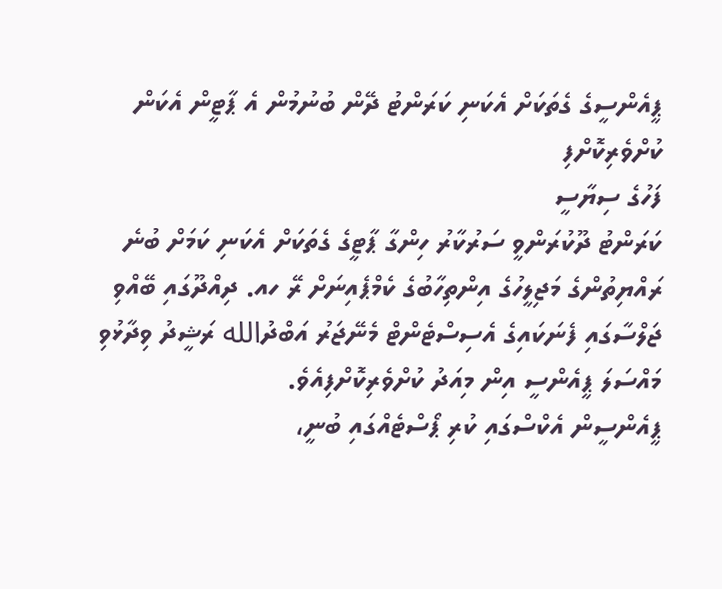ޕީއެންސީގެ ގެތަކަށް އެކަނި ކަރަންޓު ދޭން ބުނުމުން އެ ޕާޓީން އެކަން ކުށްވެރިކޮށްފި
ފަހުގެ ސިޔާސީ
ކަރަންޓު ދޫކުރަންވީ ސަރުކާރު ހިންގާ ޕާޓީގެ ގެތަކަށް އެކަނި ކަމަށް ބުނެ ރައްޔިތުންގެ މަޖިލީހުގެ އިންތިހާބުގެ ކެމްޕެއިނަށް ރޭ ހއ. ދިއްދޫގައި ބޭއްވި ޖަލްސާގައި ފެނަކައިގެ އެސިސްޓެންޓް މެނޭޖަރު އަބްދުالله ރަޝީދު ވިދާޅުވި މައްސަލަ ޕީއެންސީ އިން މިއަދު ކުށްވެރިކޮށްފިއެވެ.
ޕީއެންސީން އެކްސްގައި ކުރި ޕޯސްޓެއްގައި ބުނީ،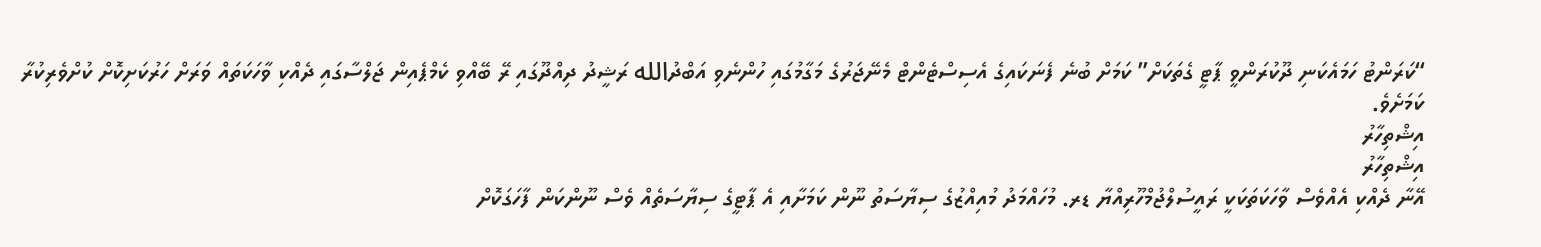“ކަރަންޓު ހަމައެކަނި ދޫކުރަންވީ ޕާޓީ ގެތަކަށް” ކަމަށް ބުނެ ފެނަކައިގެ އެސިސްޓެންޓް މެނޭޖަރުގެ މަގާމުގައި ހުންނެވި އަބްދުالله ރަޝީދު ދިއްދޫގައި ރޭ ބޭއްވި ކެމްޕެއިން ޖަލްސާގައި ދެއްކި ވާހަކަތައް ވަރަށް ހަރުކަށިކޮށް ކުށްވެރިކުރާ ކަމަށެވެ.
އިޝްތިހާރު
އިޝްތިހާރު
އޭނާ ދެއްކި އެއްވެސް ވާހަކަތަކަކީ ރައީސުލްޖުމްހޫރިއްޔާ ޑރ. މުހައްމަދު މުއިއްޒުގެ ސިޔާސަތު ނޫން ކަމަށާއި އެ ޕާޓީގެ ސިޔާސަތެއް ވެސް ނޫންކަން ފާހަގަކޮށް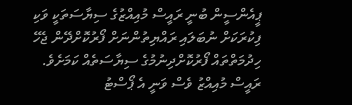ޕީއެންސީން ބުނީ ރައީސް މުއިއްޒުގެ ސިޔާސަތަކީ ވަކި ފިކުރަކަށް ނުބަލައި ރައްޔިތުންނަށް ފޯރުކޮށްދޭން ޖެހޭ ހިދުމަތްތައް ފޯރުކޮށްދިނުމުގެ ސިޔާސަތެއް ކަމަށެވެ.
ރައީސް މުއިއްޒު ވެސް ވަނީ އެ ޕޯސްޓު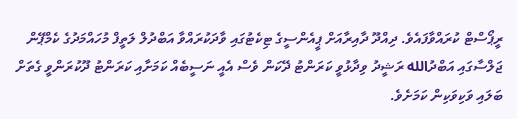ރީޕޯސްޓް ކުރައްވާފައެވެ. ދިއްދޫ ދާއިރާއަށް ޕީއެންސީގެ ޓިކެޓުގައި ވާދަކުރައްވާ އަބްދުލް ލަތީފް މުހައްމަދުގެ ކެމްޕޭން ޖަލްސާގައި އަބްދުالله ރަޝީދު ވިދާޅުވީ ކަރަންޓު ދޭކަން ވެސް އެއީ ނަސީބެއް ކަމަށާއި ކަރަންޓު ދޫކުރަންވީ ގެތަށް ބަލައި ވަކިވަކިން ކަމަށެވެ.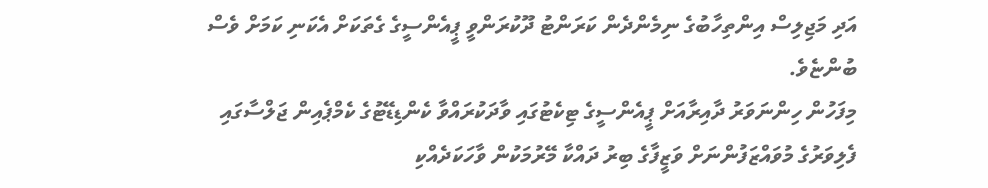އަދި މަޖިލިސް އިންތިހާބުގެ ނިމެންދެން ކަރަންޓު ދޫކުރަންވީ ޕީއެންސީގެ ގެތަކަށް އެކަނި ކަމަށް ވެސް ބުންޏެވެ.
މިފަހުން ހިންނަވަރު ދާއިރާއަށް ޕީއެންސީގެ ޓިކެޓުގައި ވާދަކުރައްވާ ކެންޑިޑޭޓުގެ ކެމްޕެއިން ޖަލްސާގައި ފެލިވަރުގެ މުވައްޒަފުންނަށް ވަޒީފާގެ ބިރު ދައްކާ މޭރުމަކުން ވާހަކަދެއްކި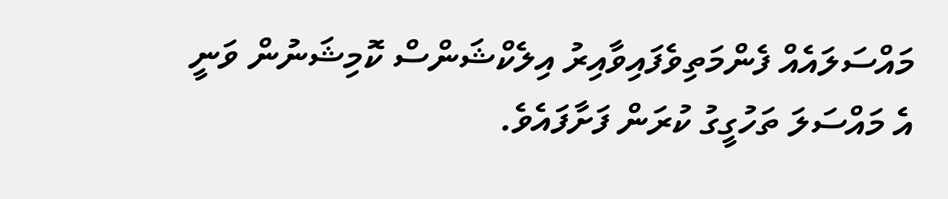މައްސަލައެއް ފެންމަތިވެފައިވާއިރު އިލެކްޝަންސް ކޮމިޝަނުން ވަނީ އެ މައްސަލަ ތަހުގީގު ކުރަން ފަށާފައެވެ.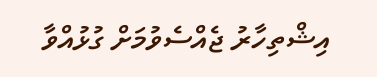އިޝްތިހާރު ޖެއްސެވުމަށް ގުޅުއްވާ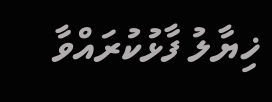ޚިޔާލު ފާޅުކުރައްވާ